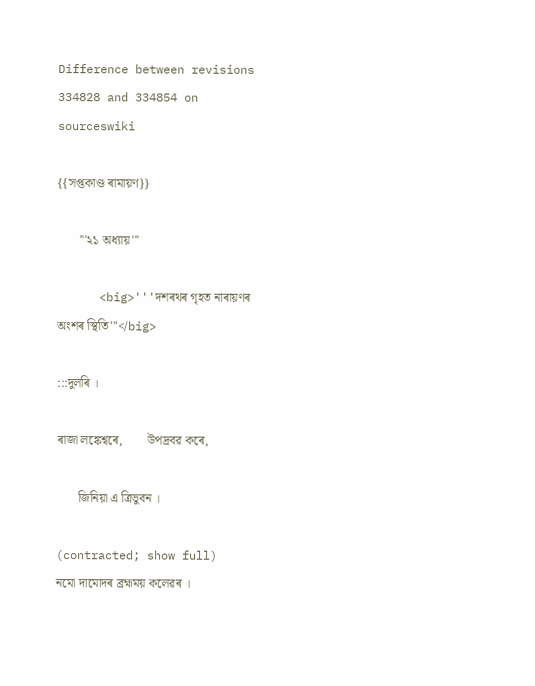Difference between revisions 334828 and 334854 on sourceswiki

{{সপ্তকাণ্ড ৰামায়ণ}}

       '''২১ অধ্যায়'''

      <big>'''দশৰথৰ গৃহত নাৰায়ণৰ অংশৰ স্থিতি'''</big>

:::দুলৰি ।

ৰাজা লঙ্কেশ্বৰে,        উপদ্ৰবৱ কৰে,

       জিনিয়া এ ত্ৰিভুবন ।

(contracted; show full)
নমো দামোদৰ ব্ৰহ্মময় কলেৱৰ ।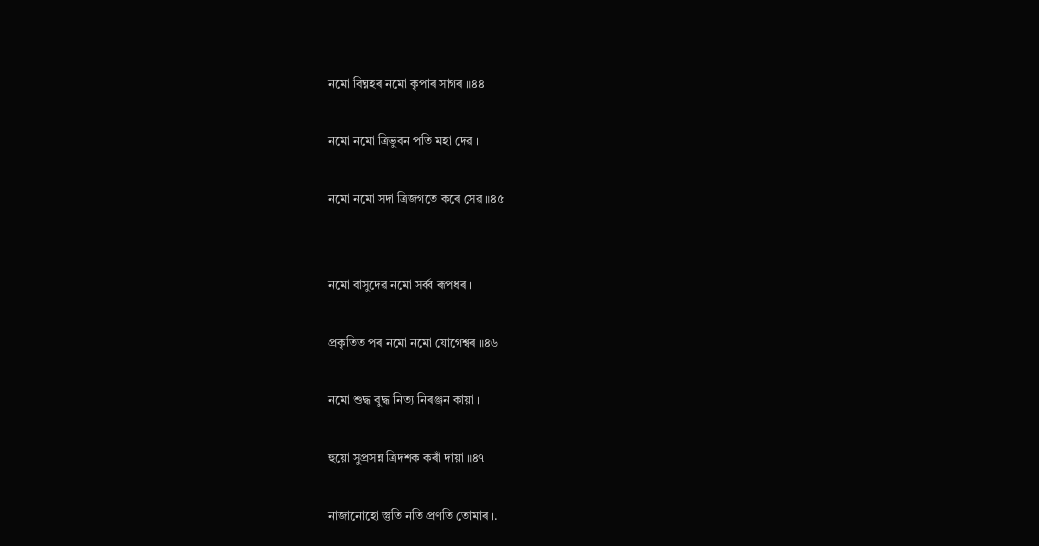নমো বিঘ্নহৰ নমো কৃপাৰ সাগৰ ॥৪৪

নমো নমো ত্ৰিভুবন পতি মহা দেৱ ।

নমো নমো সদা ত্ৰিজগতে কৰে সেৱ ॥৪৫


নমো বাসুদেৱ নমো সৰ্ব্ব ৰূপধৰ ।

প্ৰকৃতিত পৰ নমো নমো যোগেশ্বৰ ॥৪৬

নমো শুদ্ধ বুদ্ধ নিত্য নিৰঞ্জন কায়া ।

হুয়ো সুপ্ৰসন্ন ত্ৰিদশক কৰাঁ দায়া ॥৪৭

নাজানোহো স্তুতি নতি প্ৰণতি তোমাৰ ।.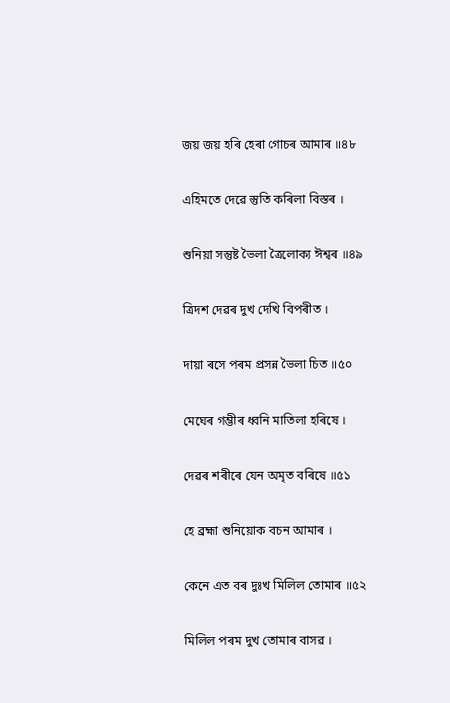জয় জয় হৰি হেৰা গোচৰ আমাৰ ॥৪৮

এহিমতে দেৱে স্তুতি কৰিলা বিস্তৰ ।

শুনিয়া সন্তুষ্ট ভৈলা ত্ৰৈলোক্য ঈশ্বৰ ॥৪৯

ত্ৰিদশ দেৱৰ দুখ দেখি বিপৰীত ।

দায়া ৰসে পৰম প্ৰসন্ন ভৈলা চিত ॥৫০

মেঘেৰ গম্ভীৰ ধ্বনি মাতিলা হৰিষে ।

দেৱৰ শৰীৰে যেন অমৃত বৰিষে ॥৫১

হে ব্ৰহ্মা শুনিয়োক বচন আমাৰ ।

কেনে এত বৰ দুঃখ মিলিল তোমাৰ ॥৫২

মিলিল পৰম দুখ তোমাৰ বাসৱ ।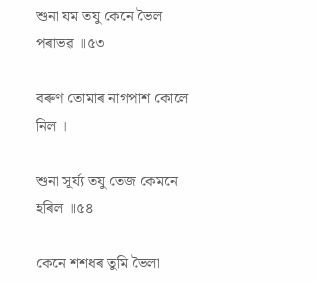শুনা যম তযু কেনে ভৈল পৰাভৱ ॥৫৩

বৰুণ তোমাৰ নাগপাশ কোলে নিল ।

শুনা সূৰ্য্য তযু তেজ কেমনে হৰিল ॥৫৪

কেনে শশধৰ তুমি ভৈলা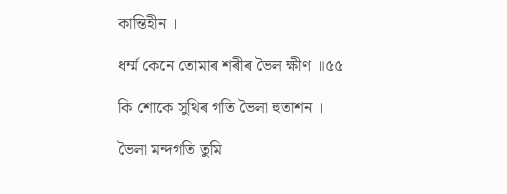কান্তিহীন ।

ধৰ্ম্ম কেনে তোমাৰ শৰীৰ ভৈল ক্ষীণ ॥৫৫

কি শোকে সুথিৰ গতি ভৈলা হুতাশন ।

ভৈলা মন্দগতি তুমি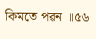কিমতে পৱন ॥৫৬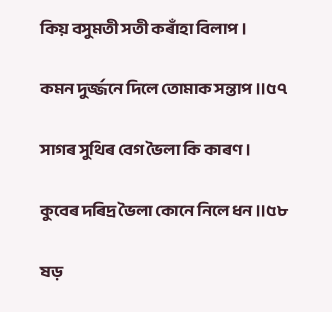কিয় বসুমতী সতী কৰাঁহা বিলাপ ।

কমন দুৰ্জ্জনে দিলে তোমাক সন্তাপ ॥৫৭

সাগৰ সুথিৰ বেগ ভৈলা কি কাৰণ ।

কুবেৰ দৰিদ্ৰ ভৈলা কোনে নিলে ধন ॥৫৮

ষড়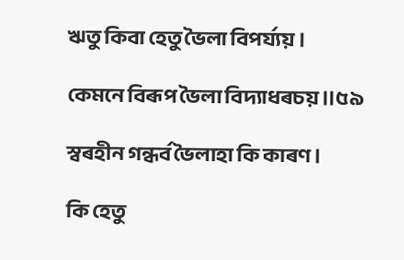ঋতু কিবা হেতু ভৈলা বিপৰ্য্যয় ।

কেমনে বিৰূপ ভৈলা বিদ্যাধৰচয় ॥৫৯

স্বৰহীন গন্ধৰ্ব ভৈলাহা কি কাৰণ ।

কি হেতু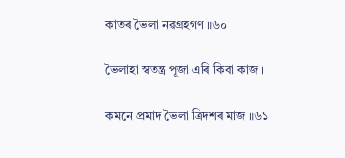কাতৰ ভৈলা নৱগ্ৰহগণ ॥৬০

ভৈলাহা স্বতন্ত্ৰ পূজা এৰি কিবা কাজ ।

কমনে প্ৰমাদ ভৈলা ত্ৰিদশৰ মাজ ॥৬১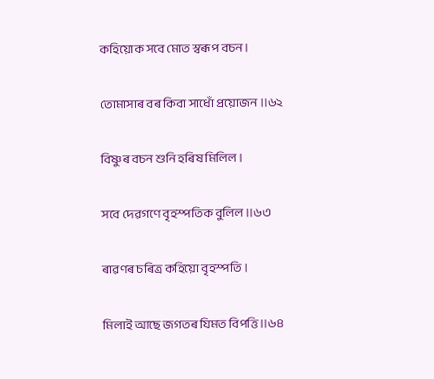কহিয়োক সবে মোত স্বৰূপ বচন ।

তোমাসাৰ বৰ কিবা সাধোঁ প্ৰয়োজন ॥৬২

বিষ্ণুৰ বচন শুনি হৰিষ মিলিল ।

সবে দেৱগণে বৃহস্পতিক বুলিল ॥৬৩

ৰাৱণৰ চৰিত্ৰ কহিয়ো বৃহস্পতি ।

মিলাই আছে জগতৰ যিমত বিপত্তি ॥৬৪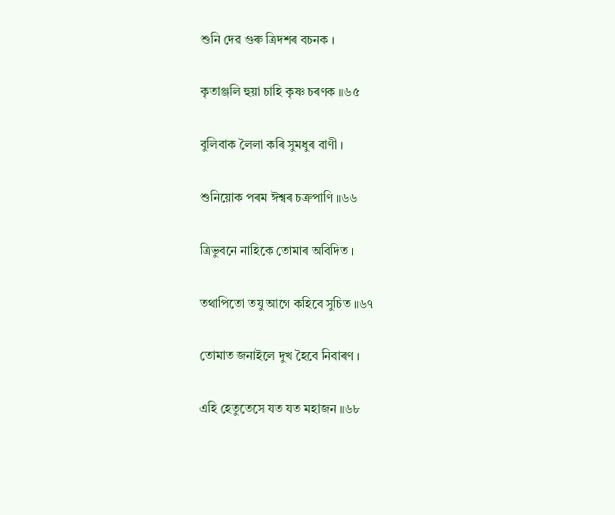শুনি দেৱ গুৰু ত্ৰিদশৰ বচনক ।

কৃতাঞ্জলি হুয়া চাহি কৃষ্ণ চৰণক ॥৬৫

বুলিবাক লৈলা কৰি সুমধুৰ বাণী ।

শুনিয়োক পৰম ঈশ্বৰ চক্ৰপাণি ॥৬৬

ত্ৰিভুবনে নাহিকে তোমাৰ অবিদিত ।

তথাপিতো তযু আগে কহিবে সুচিত ॥৬৭

তোমাত জনাইলে দুখ হৈবে নিবাৰণ ।

এহি হেতুতেসে যত যত মহাজন ॥৬৮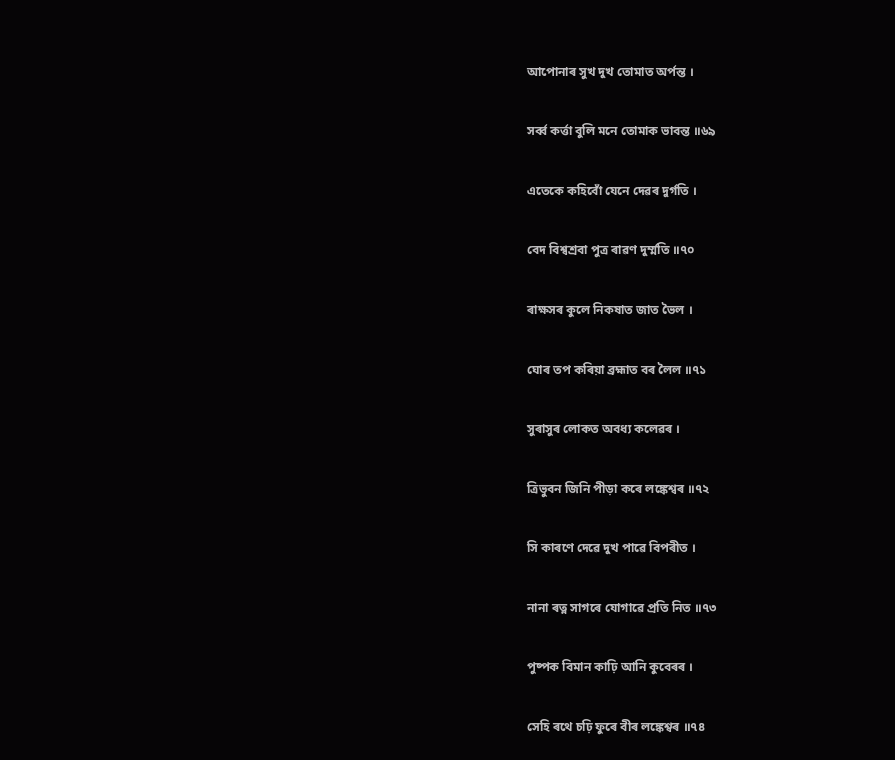আপোনাৰ সুখ দুখ তোমাত অৰ্পন্ত ।

সৰ্ব্ব কৰ্ত্তা বুলি মনে তোমাক ভাবন্ত ॥৬৯

এতেকে কহিবোঁ যেনে দেৱৰ দুৰ্গতি ।

বেদ বিশ্বশ্ৰবা পুত্ৰ ৰাৱণ দুৰ্ম্মতি ॥৭০

ৰাক্ষসৰ কুলে নিকষাত জাত ভৈল ।

ঘোৰ তপ কৰিয়া ব্ৰহ্মাত বৰ লৈল ॥৭১

সুৰাসুৰ লোকত অবধ্য কলেৱৰ ।

ত্ৰিভুবন জিনি পীড়া কৰে লঙ্কেশ্বৰ ॥৭২

সি কাৰণে দেৱে দুখ পাৱে বিপৰীত ।

নানা ৰত্ন সাগৰে যোগাৱে প্ৰতি নিত ॥৭৩

পুষ্পক বিমান কাঢ়ি আনি কুবেৰৰ ।

সেহি ৰথে চঢ়ি ফুৰে বীৰ লঙ্কেশ্বৰ ॥৭৪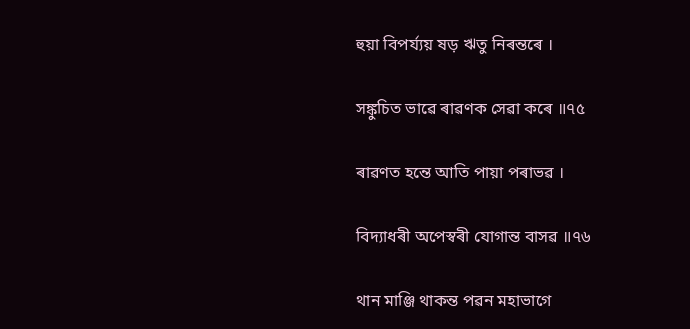হুয়া বিপৰ্য্যয় ষড় ঋতু নিৰন্তৰে ।

সঙ্কুচিত ভাৱে ৰাৱণক সেৱা কৰে ॥৭৫

ৰাৱণত হন্তে আতি পায়া পৰাভৱ ।

বিদ্যাধৰী অপেস্বৰী যোগান্ত বাসৱ ॥৭৬

থান মাঞ্জি থাকন্ত পৱন মহাভাগে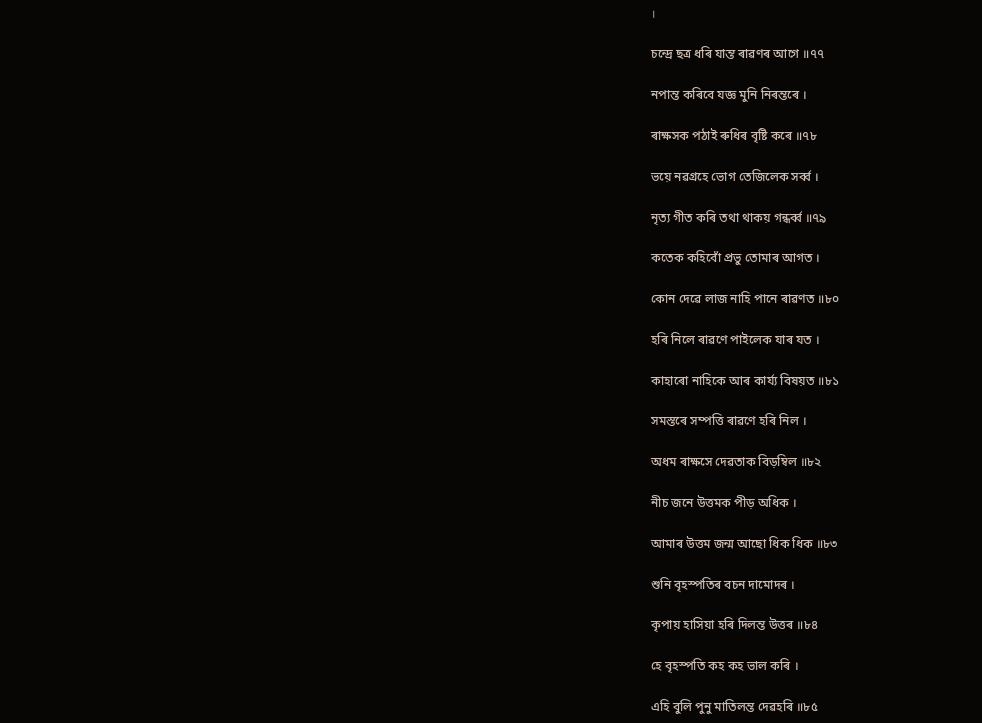।

চন্দ্ৰে ছত্ৰ ধৰি যান্ত ৰাৱণৰ আগে ॥৭৭

নপান্ত কৰিবে যজ্ঞ মুনি নিৰন্তৰে ।

ৰাক্ষসক পঠাই ৰুধিৰ বৃষ্টি কৰে ॥৭৮

ভয়ে নৱগ্ৰহে ভোগ তেজিলেক সৰ্ব্ব ।

নৃত্য গীত কৰি তথা থাকয় গন্ধৰ্ব্ব ॥৭৯

কতেক কহিবোঁ প্ৰভু তোমাৰ আগত ।

কোন দেৱে লাজ নাহি পানে ৰাৱণত ॥৮০

হৰি নিলে ৰাৱণে পাইলেক যাৰ যত ।

কাহাৰো নাহিকে আৰ কাৰ্য্য বিষয়ত ॥৮১

সমস্তৰে সম্পত্তি ৰাৱণে হৰি নিল ।

অধম ৰাক্ষসে দেৱতাক বিড়ম্বিল ॥৮২

নীচ জনে উত্তমক পীড় অধিক ।

আমাৰ উত্তম জন্ম আছো ধিক ধিক ॥৮৩

শুনি বৃহস্পতিৰ বচন দামোদৰ ।

কৃপায় হাসিয়া হৰি দিলন্ত উত্তৰ ॥৮৪

হে বৃহস্পতি কহ কহ ভাল কৰি ।

এহি বুলি পুনু মাতিলন্ত দেৱহৰি ॥৮৫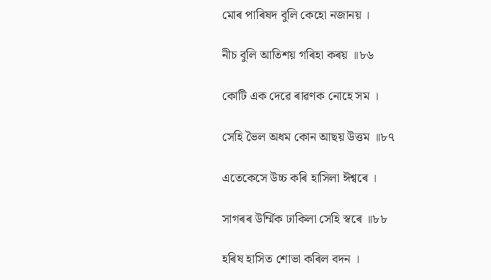মোৰ পাৰিষদ বুলি কেহো নজানয় ।

নীচ বুলি আতিশয় গৰিহা কৰয় ॥৮৬

কোটি এক দেৱে ৰাৱণক নোহে সম ।

সেহি ভৈল অধম কোন আছয় উত্তম ॥৮৭

এতেকেসে উচ্চ কৰি হাসিলা ঈশ্বৰে ।

সাগৰৰ উৰ্ম্মিক ঢাকিলা সেহি স্বৰে ॥৮৮

হৰিষ হাসিত শোভা কৰিল বদন ।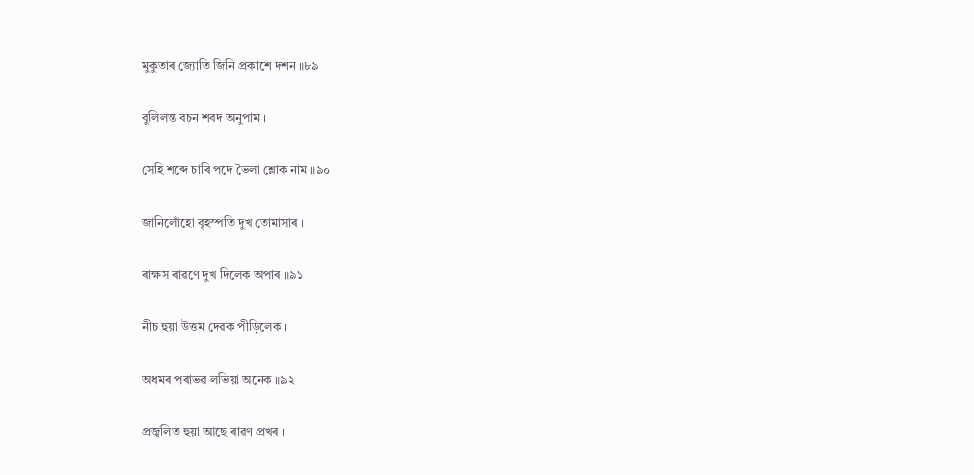মুকুতাৰ জ্যোতি জিনি প্ৰকাশে দশন ॥৮৯

বুলিলন্ত বচন শবদ অনুপাম ।

সেহি শব্দে চাৰি পদে ভৈলা শ্লোক নাম ॥৯০

জানিলোঁহো বৃহস্পতি দুখ তোমাসাৰ ।

ৰাক্ষস ৰাৱণে দুখ দিলেক অপাৰ ॥৯১

নীচ হুয়া উত্তম দেৱক পীড়িলেক ।

অধমৰ পৰাভৱ লভিয়া অনেক ॥৯২

প্ৰজ্বলিত হুয়া আছে ৰাৱণ প্ৰখৰ ।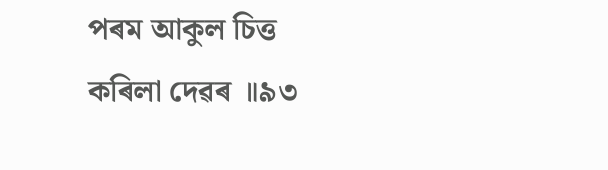পৰম আকুল চিত্ত কৰিলা দেৱৰ ॥৯৩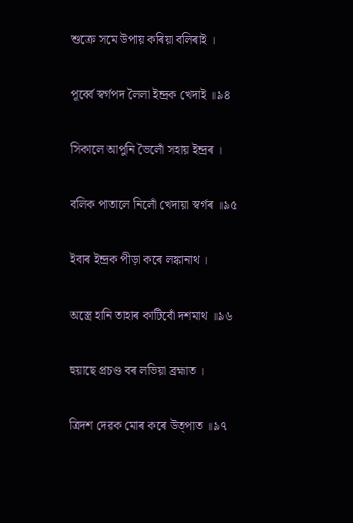শুক্ৰে সমে উপায় কৰিয়া বলিৰাই ।

পূৰ্ব্বে স্বৰ্গপদ লৈলা ইন্দ্ৰক খেদাই ॥৯৪

সিকালে আপুনি ভৈলোঁ সহায় ইন্দ্ৰৰ ।

বলিক পাতালে নিলোঁ খেদায়া স্বৰ্গৰ ॥৯৫

ইবাৰ ইন্দ্ৰক পীড়া কৰে লঙ্কানাথ ।

অস্ত্ৰে হানি তাহাৰ কাটিবোঁ দশমাথ ॥৯৬

হুয়াছে প্ৰচণ্ড বৰ লভিয়া ব্ৰহ্মাত ।

ত্ৰিদশ দেৱক মোৰ কৰে উত্পাত ॥৯৭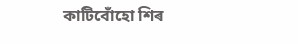কাটিবোঁহো শিৰ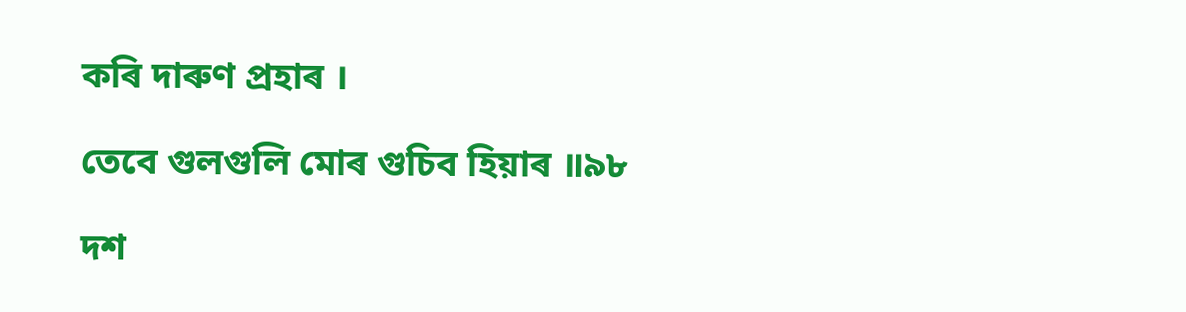কৰি দাৰুণ প্ৰহাৰ ।

তেবে গুলগুলি মোৰ গুচিব হিয়াৰ ॥৯৮

দশ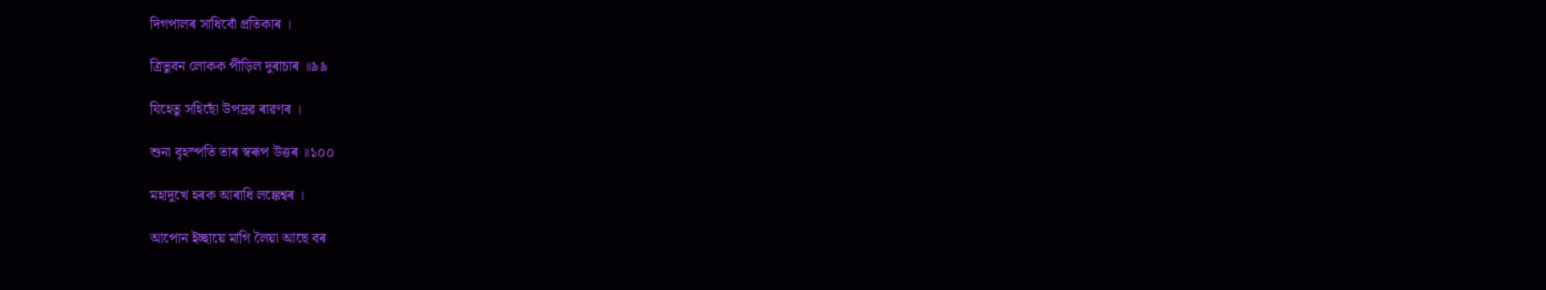দিগপালৰ সাধিবোঁ প্ৰতিকাৰ ।

ত্ৰিভুবন লোকক পীড়িল দুৰাচাৰ ॥৯৯

যিহেতু সহিছোঁ উপদ্ৰৱ ৰাৱণৰ ।

শুনা বৃহস্পতি তাৰ স্বৰূপ উত্তৰ ॥১০০

মহাদুখে হৰক আৰাধি লঙ্কেশ্বৰ ।

আপোন ইচ্ছায়ে মাগি লৈয়া আছে বৰ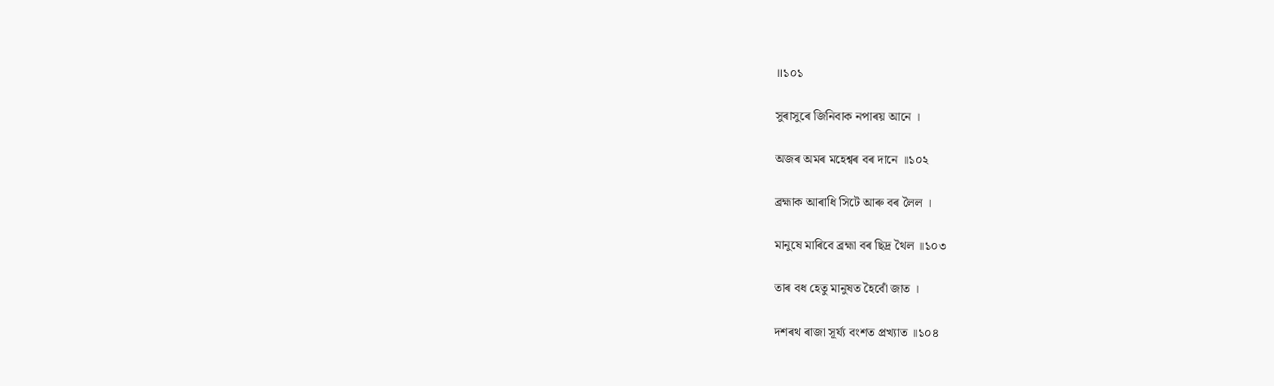॥১০১

সুৰাসুৰে জিনিবাক নপাৰয় আনে ।

অজৰ অমৰ মহেশ্বৰ বৰ দানে ॥১০২

ব্ৰহ্মাক আৰাধি সিটে আৰু বৰ লৈল ।

মানুষে মাৰিবে ব্ৰহ্মা বৰ ছিদ্ৰ থৈল ॥১০৩

তাৰ বধ হেতু মানুষত হৈবোঁ জাত ।

দশৰথ ৰাজা সূৰ্য্য বংশত প্ৰখ্যাত ॥১০৪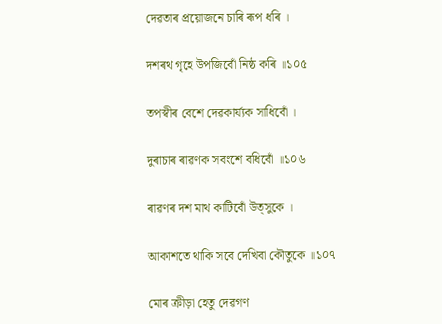দেৱতাৰ প্ৰয়োজনে চাৰি ৰূপ ধৰি ।

দশৰথ গৃহে উপজিবোঁ নিষ্ঠ কৰি ॥১০৫

তপস্বীৰ বেশে দেৱকাৰ্য্যক সাধিবোঁ ।

দুৰাচাৰ ৰাৱণক সবংশে বধিবোঁ ॥১০৬

ৰাৱণৰ দশ মাথ কাটিবোঁ উত্সুকে ।

আকাশতে থাকি সবে দেখিবা কৌতুকে ॥১০৭

মোৰ ক্ৰীড়া হেতু দেৱগণ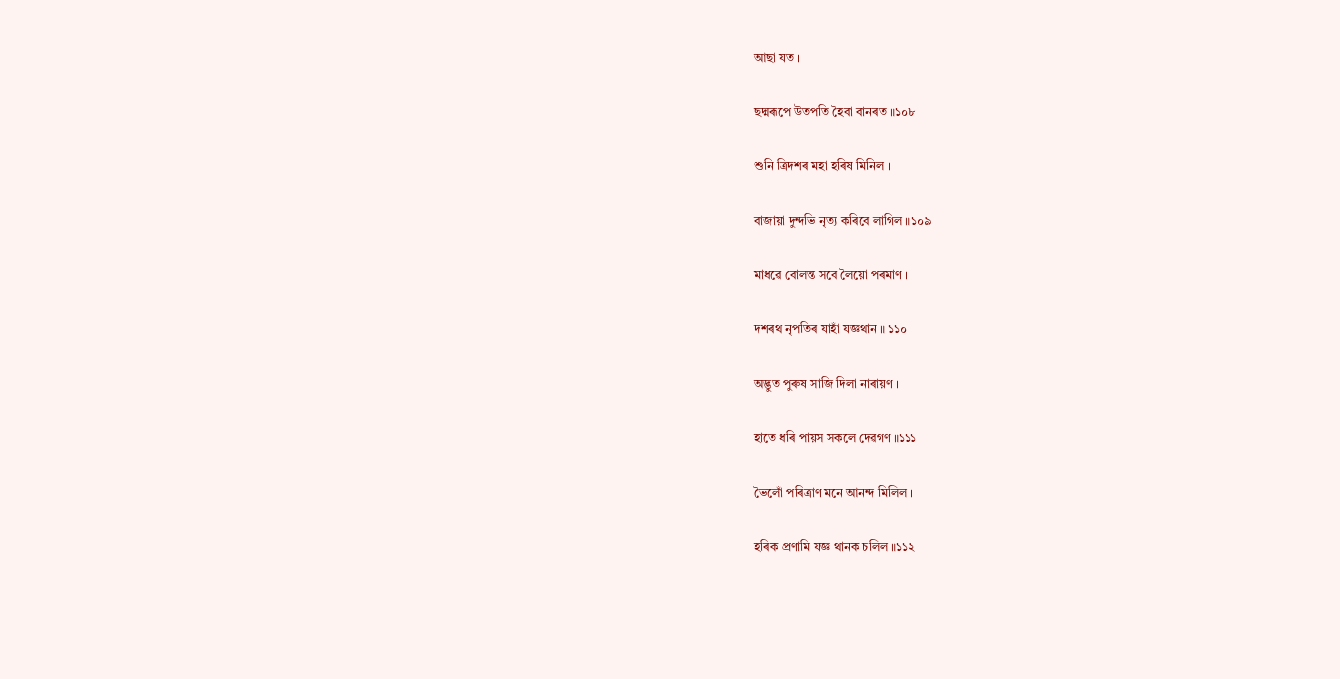আছা যত ।

ছদ্মৰূপে উতপতি হৈবা বানৰত ॥১০৮

শুনি ত্ৰিদশৰ মহা হৰিষ মিনিল ।

বাজায়া দুন্দভি নৃত্য কৰিবে লাগিল ॥১০৯

মাধৱে বোলন্ত সবে লৈয়ো পৰমাণ ।

দশৰথ নৃপতিৰ যাহাঁ যজ্ঞথান ॥ ১১০

অদ্ভুত পুৰুষ সাজি দিলা নাৰায়ণ ।

হাতে ধৰি পায়স সকলে দেৱগণ ॥১১১

ভৈলোঁ পৰিত্ৰাণ মনে আনন্দ মিলিল ।

হৰিক প্ৰণামি যজ্ঞ থানক চলিল ॥১১২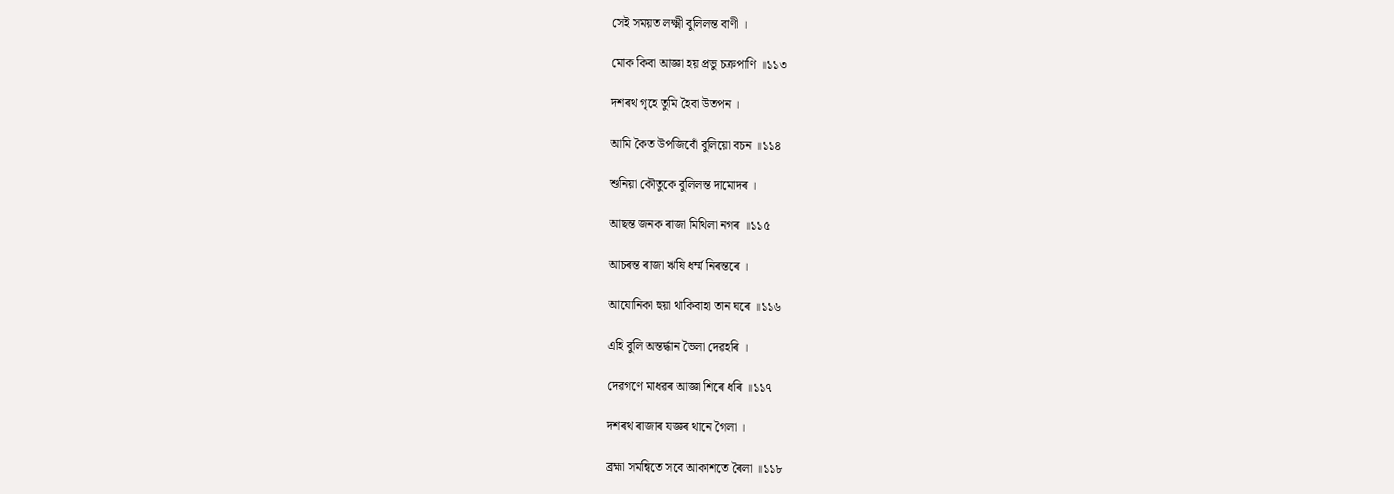সেই সময়ত লক্ষ্মী বুলিলন্ত বাণী ।

মোক কিবা আজ্ঞা হয় প্ৰভু চক্ৰপাণি ॥১১৩

দশৰথ গৃহে তুমি হৈবা উতপন ।

আমি কৈত উপজিবোঁ বুলিয়ো বচন ॥১১৪

শুনিয়া কৌতুকে বুলিলন্ত দামোদৰ ।

আছন্ত জনক ৰাজা মিথিলা নগৰ ॥১১৫

আচৰন্ত ৰাজা ঋষি ধৰ্ম্ম নিৰন্তৰে ।

আযোনিকা হুয়া থাকিবাহা তান ঘৰে ॥১১৬

এহি বুলি অন্তৰ্দ্ধান ভৈলা দেৱহৰি ।

দেৱগণে মাধৱৰ আজ্ঞা শিৰে ধৰি ॥১১৭

দশৰথ ৰাজাৰ যজ্ঞৰ থানে গৈলা ।

ব্ৰহ্মা সমন্বিতে সবে আকাশতে ৰৈলা ॥১১৮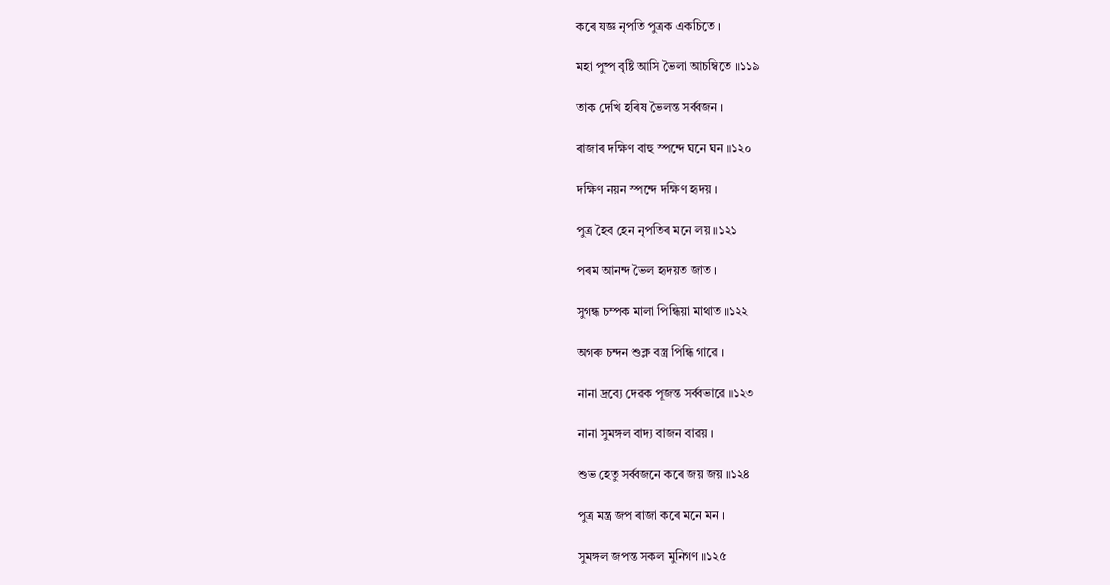কৰে যজ্ঞ নৃপতি পুত্ৰক একচিতে ।

মহা পুষ্প বৃষ্টি আসি ভৈলা আচম্বিতে ॥১১৯

তাক দেখি হৰিষ ভৈলন্ত সৰ্ব্বজন ।

ৰাজাৰ দক্ষিণ বাহু স্পন্দে ঘনে ঘন ॥১২০

দক্ষিণ নয়ন স্পন্দে দক্ষিণ হৃদয় ।

পুত্ৰ হৈব হেন নৃপতিৰ মনে লয় ॥১২১

পৰম আনন্দ ভৈল হৃদয়ত জাত ।

সুগন্ধ চম্পক মালা পিন্ধিয়া মাথাত ॥১২২

অগৰু চন্দন শুক্ল বস্ত্ৰ পিন্ধি গাৱে ।

নানা দ্ৰব্যে দেৱক পূজন্ত সৰ্ব্বভাৱে ॥১২৩

নানা সুমঙ্গল বাদ্য বাজন বাৱয় ।

শুভ হেতু সৰ্ব্বজনে কৰে জয় জয় ॥১২৪

পুত্ৰ মন্ত্ৰ জপ ৰাজা কৰে মনে মন ।

সুমঙ্গল জপন্ত সকল মুনিগণ ॥১২৫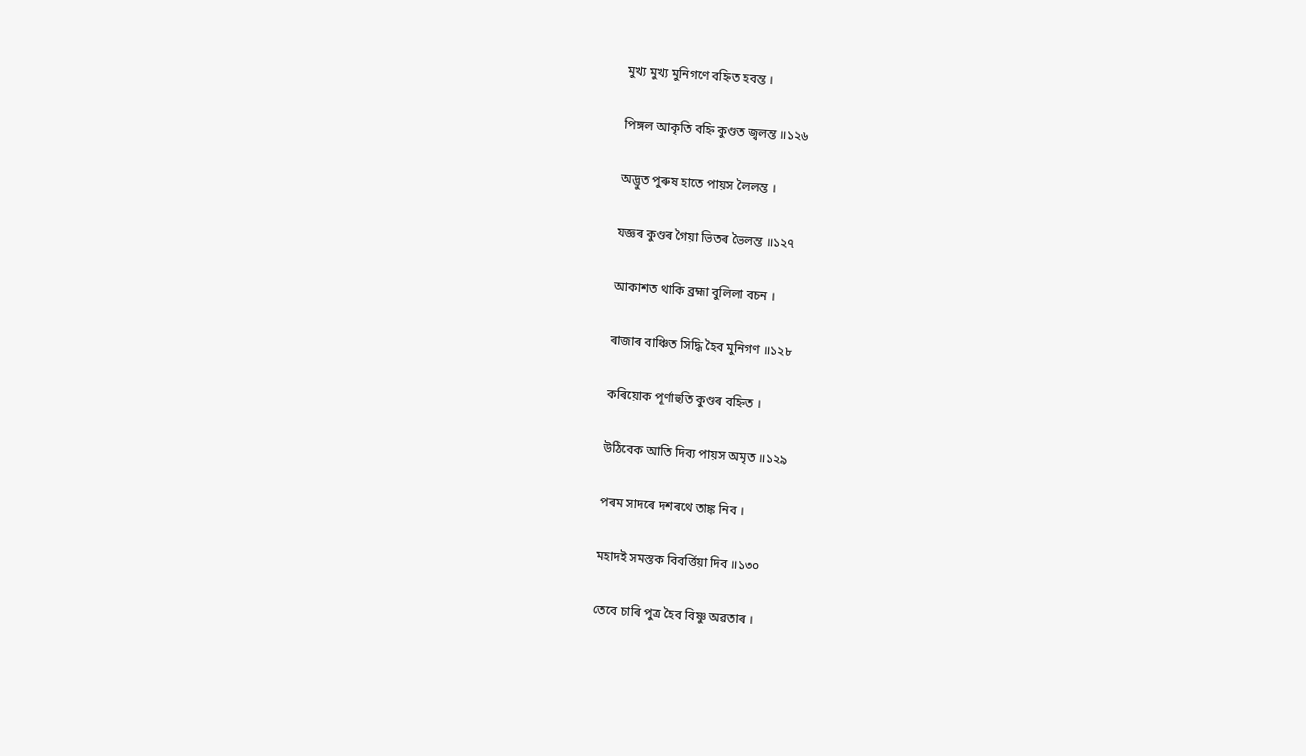মুখ্য মুখ্য মুনিগণে বহ্নিত হবন্ত ।

পিঙ্গল আকৃতি বহ্নি কুণ্ডত জ্বলন্ত ॥১২৬

অদ্ভুত পুৰুষ হাতে পায়স লৈলন্ত ।

যজ্ঞৰ কুণ্ডৰ গৈয়া ভিতৰ ভৈলন্ত ॥১২৭

আকাশত থাকি ব্ৰহ্মা বুলিলা বচন ।

ৰাজাৰ বাঞ্চিত সিদ্ধি হৈব মুনিগণ ॥১২৮

কৰিয়োক পূৰ্ণাহুতি কুণ্ডৰ বহ্নিত ।

উঠিবেক আতি দিব্য পায়স অমৃত ॥১২৯

পৰম সাদৰে দশৰথে তাঙ্ক নিব ।

মহাদই সমস্তক বিবৰ্ত্তিয়া দিব ॥১৩০

তেবে চাৰি পুত্ৰ হৈব বিষ্ণু অৱতাৰ ।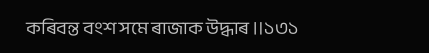কৰিবন্ত বংশ সমে ৰাজাক উদ্ধাৰ ॥১৩১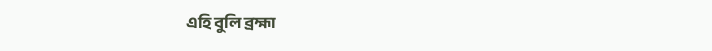এহি বুলি ব্ৰহ্মা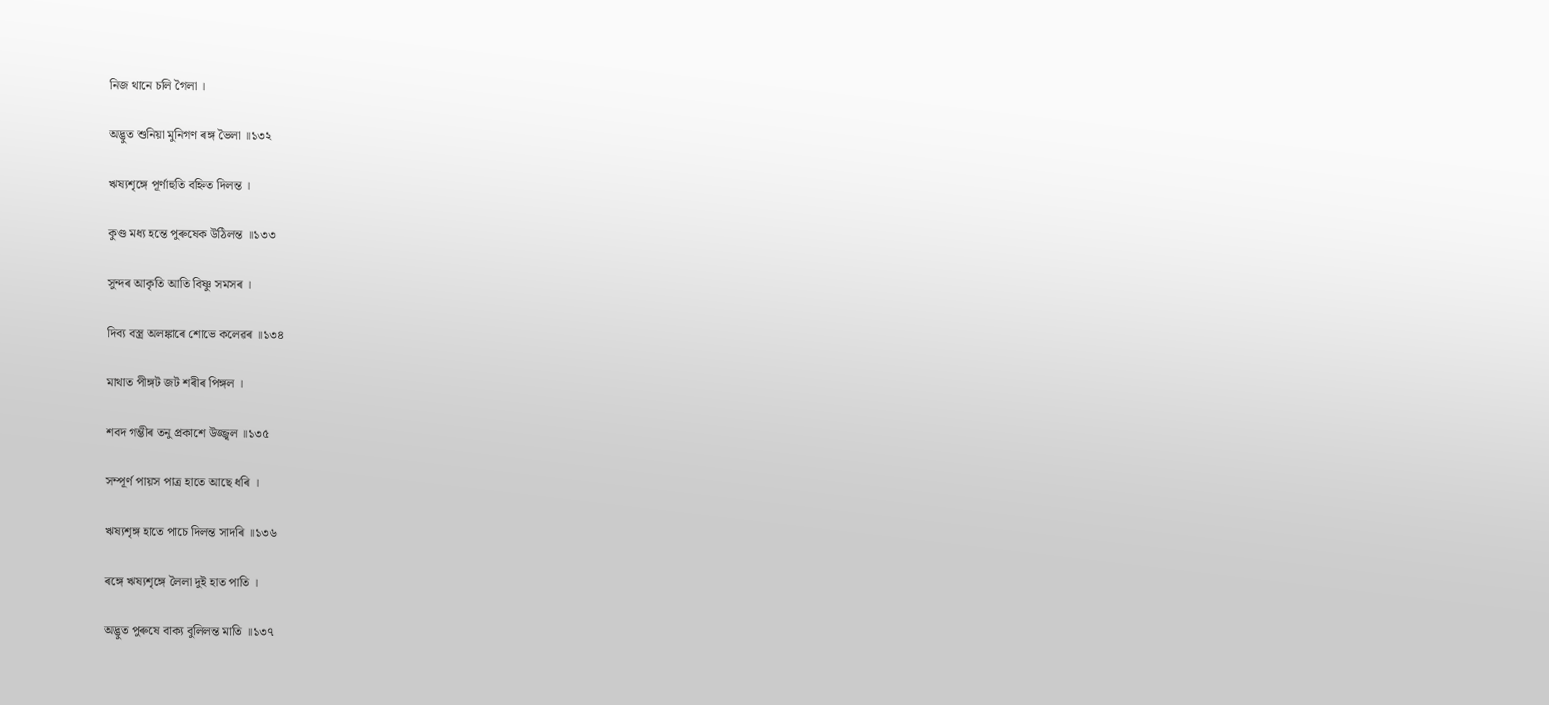নিজ থানে চলি গৈলা ।

অদ্ভুত শুনিয়া মুনিগণ ৰঙ্গ ভৈলা ॥১৩২

ঋষ্যশৃঙ্গে পূৰ্ণাহুতি বহ্নিত দিলন্ত ।

কুণ্ড মধ্য হন্তে পুৰুষেক উঠিলন্ত ॥১৩৩

সুন্দৰ আকৃতি আতি বিষ্ণু সমসৰ ।

দিব্য বস্ত্ৰ অলঙ্কাৰে শোভে কলেৱৰ ॥১৩৪

মাথাত পীঙ্গট জট শৰীৰ পিঙ্গল ।

শবদ গম্ভীৰ তনু প্ৰকাশে উজ্জ্বল ॥১৩৫

সম্পূৰ্ণ পায়স পাত্ৰ হাতে আছে ধৰি ।

ঋষ্যশৃঙ্গ হাতে পাচে দিলন্ত সাদৰি ॥১৩৬

ৰঙ্গে ঋষ্যশৃঙ্গে লৈলা দুই হাত পাতি ।

অদ্ভুত পুৰুষে বাক্য বুলিলন্ত মাতি ॥১৩৭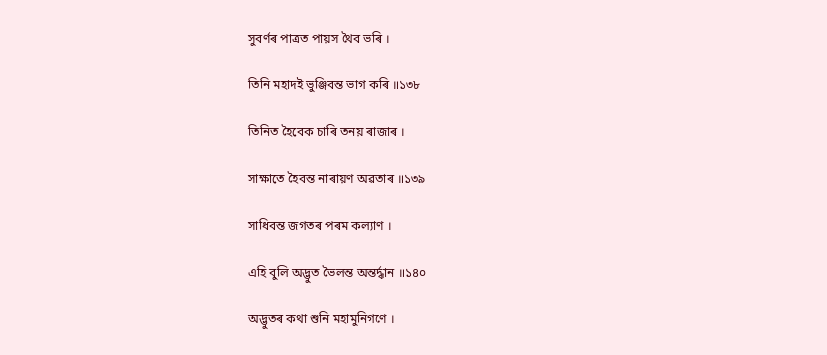সুবৰ্ণৰ পাত্ৰত পায়স থৈব ভৰি ।

তিনি মহাদই ভুঞ্জিবন্ত ভাগ কৰি ॥১৩৮

তিনিত হৈবেক চাৰি তনয় ৰাজাৰ ।

সাক্ষাতে হৈবন্ত নাৰায়ণ অৱতাৰ ॥১৩৯

সাধিবন্ত জগতৰ পৰম কল্যাণ ।

এহি বুলি অদ্ভুত ভৈলন্ত অন্তৰ্দ্ধান ॥১৪০

অদ্ভুতৰ কথা শুনি মহামুনিগণে ।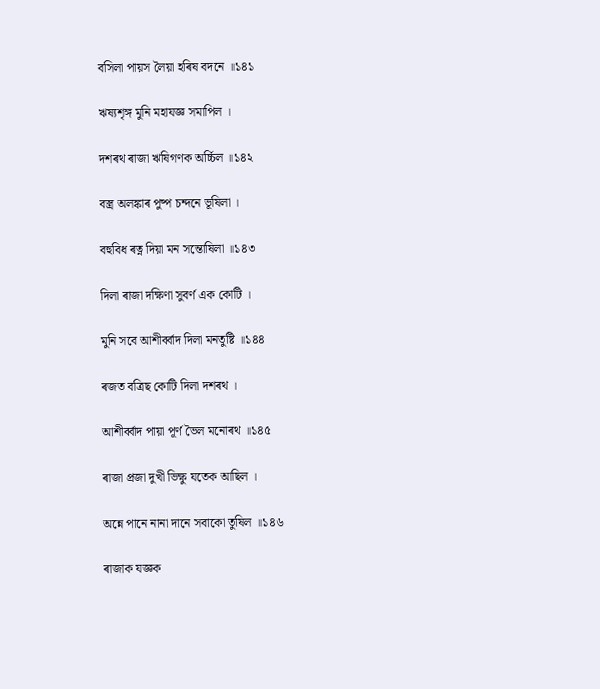বসিলা পায়স লৈয়া হৰিষ বদনে ॥১৪১

ঋষ্যশৃঙ্গ মুনি মহাযজ্ঞ সমাপিল ।

দশৰথ ৰাজা ঋষিগণক অৰ্চ্চিল ॥১৪২

বস্ত্ৰ অলঙ্কাৰ পুষ্প চন্দনে ভূষিলা ।

বহুবিধ ৰত্ন দিয়া মন সন্তোষিলা ॥১৪৩

দিলা ৰাজা দক্ষিণা সুবৰ্ণ এক কোটি ।

মুনি সবে আশীৰ্ব্বাদ দিলা মনতুষ্টি ॥১৪৪

ৰজত বত্ৰিছ কোটি দিলা দশৰথ ।

আশীৰ্ব্বাদ পায়া পূৰ্ণ ভৈল মনোৰথ ॥১৪৫

ৰাজা প্ৰজা দুখী ভিক্ষু যতেক আছিল ।

অন্নে পানে নানা দানে সবাকো তুষিল ॥১৪৬

ৰাজাক যজ্ঞক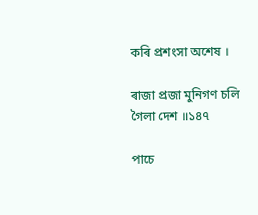কৰি প্ৰশংসা অশেষ ।

ৰাজা প্ৰজা মুনিগণ চলি গৈলা দেশ ॥১৪৭

পাচে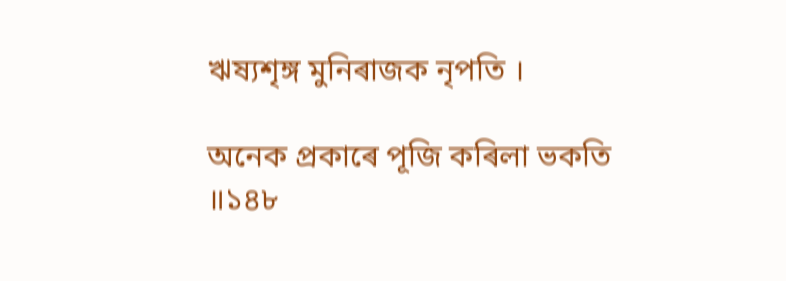ঋষ্যশৃঙ্গ মুনিৰাজক নৃপতি ।

অনেক প্ৰকাৰে পূজি কৰিলা ভকতি ॥১৪৮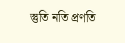স্তুতি নতি প্ৰণতি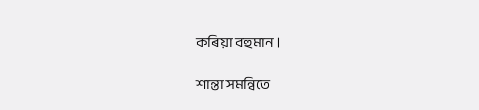কৰিয়া বহুমান ।

শান্তা সমন্বিতে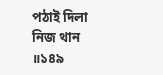পঠাই দিলা নিজ থান ॥১৪৯